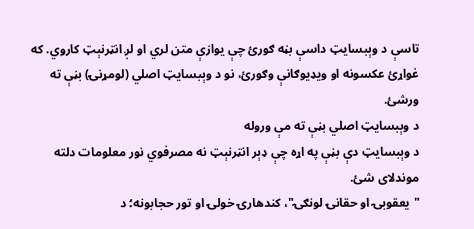تاسې د وېبسایټ داسې بڼه ګورئ چې یوازې متن لري او لږ انټرنېټ کاروي. که غواړئ عکسونه او ویډیوګانې وګورئ، نو د وېبسایټ اصلي (لومړنۍ) بڼې ته ورشئ.
د وېبسایټ اصلي بڼې ته مې وروله
د وېبسایټ دې بڼې په اړه چې ډېر انټرنېټ نه مصرفوي نور معلومات دلته موندلای شئ.
"یعقوبۍ او حقانۍ لونګۍ"، کندهارۍ خولۍ او تور حجابونه؛ د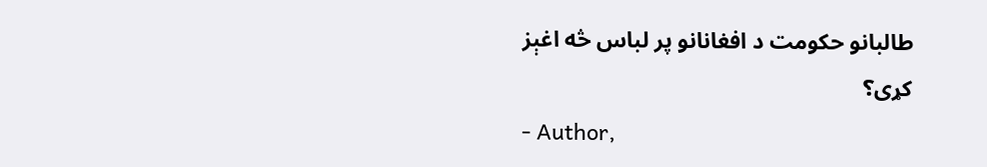طالبانو حکومت د افغانانو پر لباس څه اغېز کړی؟
- Author,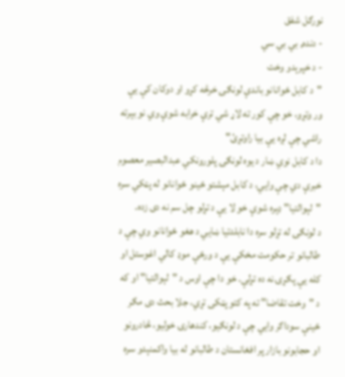نورګل شفق
- دنده, بي بي سي
- د خپرېدو وخت
"د کابل ځوانانو باندې لونګۍ خرڅه کړو او دوکان کې یې ور وتړو، خو چې کور ته لاړ شي ترې خرابه شوې وي نو بېرته راشي چې لږه یې بیا راوتړئ"
دا د کابل نوي ښار د یوه لونګۍ پلورونکي عبدالبصیر معصوم خبرې دي چې وايي، د کابل مېشتو ځينو ځوانانو له پټکي سره "لېوالتیا" ډېره شوې خو لا یې د تړلو چل سم نه دی زده.
د لونګۍ له تړلو سره دا نابلدتیا ښايي د هغو ځوانانو وي چې د طالبانو تر حکومت مخکې یې د ورځې موډ کالي اغوستل او کله یې پګړۍ نه ده تړلې. خو دا چې اوس د "لېوالتیا" او که د "وخت تقاضا" ته په کتو پټکی تړي، جلا بحث دی مګر ځينې سوداګر وايي چې د لونګیو، کندهارۍ خولیو، څادرونو او حجابونو بازار پر افغانستان د طالبانو له بیا واکمنېدو سره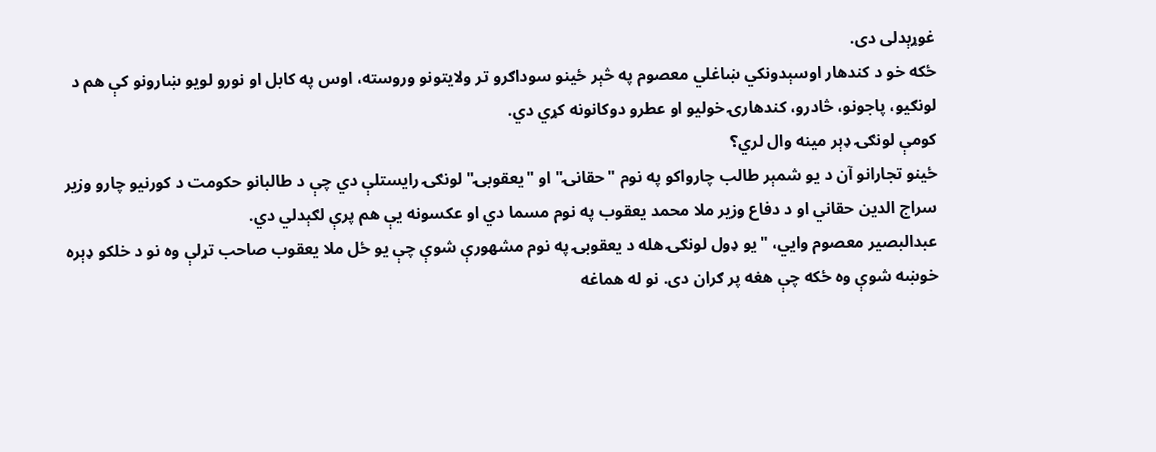غوړېدلی دی.
ځکه خو د کندهار اوسېدونکي ښاغلي معصوم په څېر ځينو سوداګرو تر ولایتونو وروسته، اوس په کابل او نورو لویو ښارونو کې هم د لونګیو، پاجونو، څادرو، کندهارۍ خولیو او عطرو دوکانونه کړي دي.
کومې لونګۍ ډېر مینه وال لري؟
ځینو تجارانو آن د يو شمېر طالب چارواکو په نوم "حقانۍ" او "یعقوبۍ" لونګۍ رایستلې دي چې د طالبانو حکومت د کورنیو چارو وزیر سراج الدین حقاني او د دفاع وزیر ملا محمد یعقوب په نوم مسما دي او عکسونه یې هم پرې لګېدلي دي.
عبدالبصیر معصوم وايي، "یو ډول لونګۍ هله د یعقوبۍ په نوم مشهورې شوې چې یو ځل ملا یعقوب صاحب تړلې وه نو د خلکو ډېره خوښه شوې وه ځکه چې هغه پر ګران دی. نو له هماغه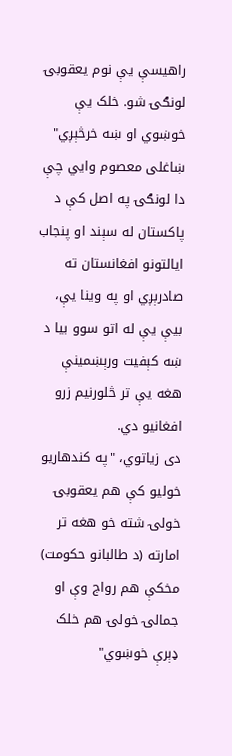راهیسې یې نوم یعقوبۍ لونګۍ شو. خلک یې خوښوي او ښه خرڅېږي"
ښاغلی معصوم وايي چې دا لونګۍ په اصل کې د پاکستان له سېند او پنجاب ایالتونو افغانستان ته صادرېږي او په وینا یې، بیې یې له اتو سوو بیا د ښه کېفیت ورېښمينې هغه یې تر څلورنیم زرو افغانیو دي.
دی زیاتوي، "په کندهاریو خولیو کې هم یعقوبۍ خولۍ شته خو هغه تر امارته (د طالبانو حکومت) مخکې هم رواج وې او جمالۍ خولۍ هم خلک ډېرې خوښوي"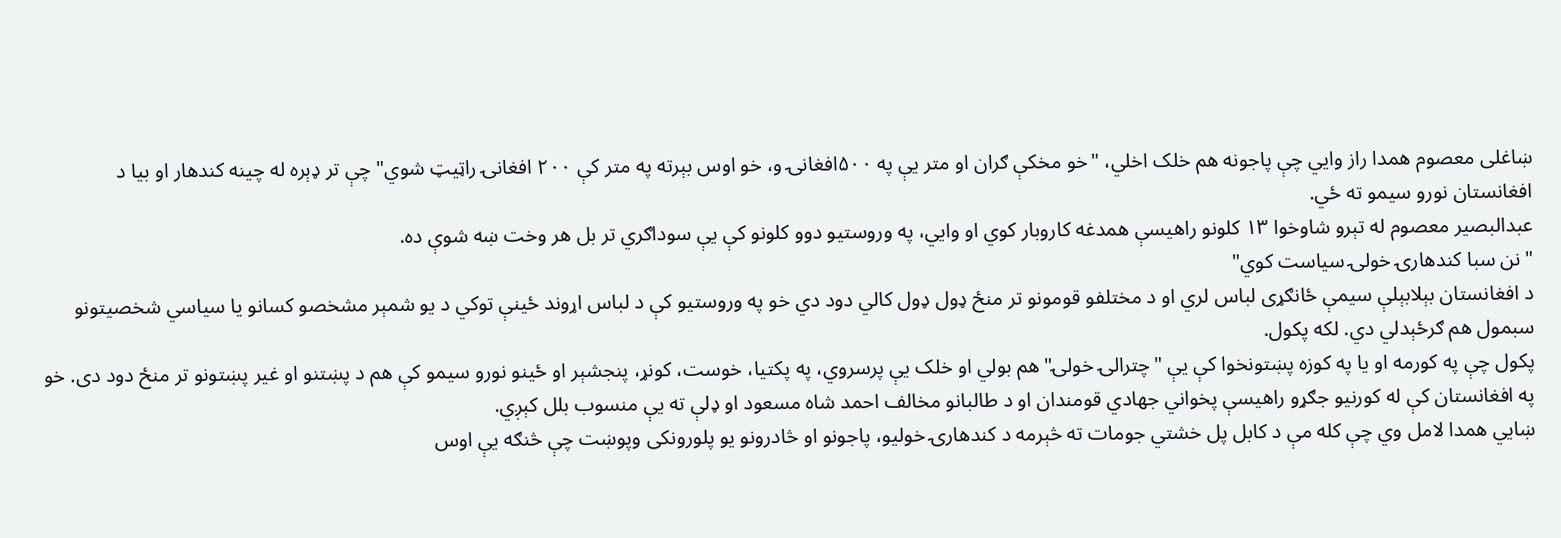ښاغلی معصوم همدا راز وايي چې پاجونه هم خلک اخلي، "خو مخکې ګران او متر یې په ۵۰۰افغانۍ و، خو اوس بېرته په متر کې ۲۰۰ افغانۍ راټيټ شوي" چې تر ډېره له چینه کندهار او بیا د افغانستان نورو سیمو ته ځي.
عبدالبصیر معصوم له تېرو شاوخوا ۱۳ کلونو راهیسې همدغه کاروبار کوي او وايي، په وروستیو دوو کلونو کې یې سوداګري تر بل هر وخت ښه شوې ده.
"نن سبا کندهارۍ خولۍ سیاست کوي"
د افغانستان بېلابېلې سیمې ځانګړی لباس لري او د مختلفو قومونو تر منځ ډول ډول کالي دود دي خو په وروستیو کې د لباس اړوند ځينې توکي د یو شمېر مشخصو کسانو یا سیاسي شخصیتونو سبمول هم ګرځېدلي دي. لکه پکول.
پکول چې په کورمه او یا په کوزه پښتونخوا کې یې "چترالۍ خولۍ" هم بولي او خلک یې پرسروي، په پکتیا، خوست، کونړ، پنجشېر او ځينو نورو سیمو کې هم د پښتنو او غیر پښتونو تر منځ دود دی. خو په افغانستان کې له کورنیو جګړو راهیسې پخواني جهادي قومندان او د طالبانو مخالف احمد شاه مسعود او ډلې ته یې منسوب بلل کېږي.
ښايي همدا لامل وي چې کله مې د کابل پل خشتي جومات ته څېرمه د کندهارۍ خولیو، پاجونو او څادرونو یو پلورونکی وپوښت چې څنګه يې اوس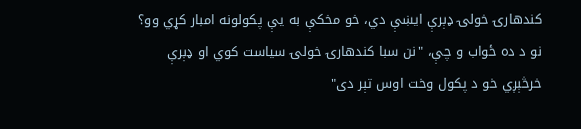کندهارۍ خولۍ ډېرې ايښې دي، خو مخکې به یې پکولونه امبار کړي وو؟ نو د ده ځواب و چې، "نن سبا کندهارۍ خولۍ سیاست کوي او ډېرې خرڅېږي خو د پکول وخت اوس تېر دی"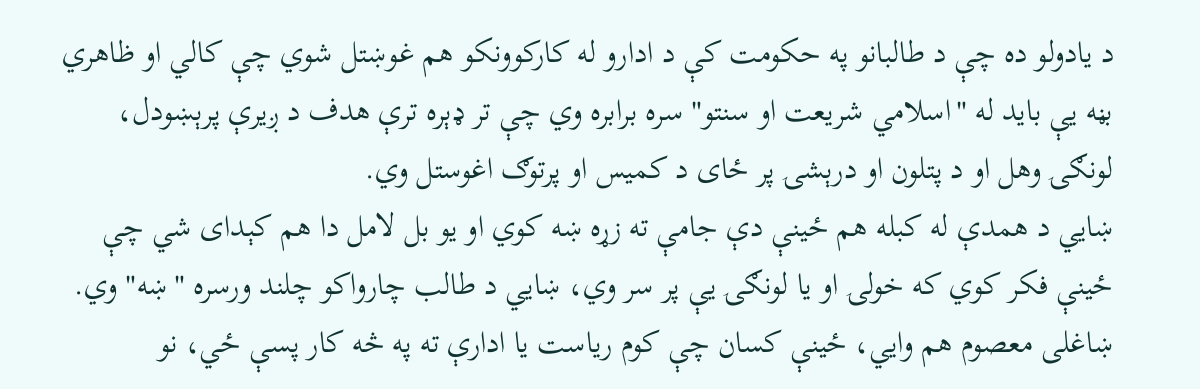د یادولو ده چې د طالبانو په حکومت کې د ادارو له کارکوونکو هم غوښتل شوي چې کالي او ظاهري بڼه یې باید له "اسلامي شریعت او سنتو" سره برابره وي چې تر ډېره ترې هدف د ږیرې پرېښودل، لونګۍ وهل او د پتلون او درېشۍ پر ځای د کمیس او پرتوګ اغوستل وي.
ښايي د همدې له کبله هم ځينې دې جامې ته زړه ښه کوي او یو بل لامل دا هم کېدای شي چې ځینې فکر کوي که خولۍ او یا لونګۍ یې پر سر وي، ښايي د طالب چارواکو چلند ورسره "ښه" وي.
ښاغلی معصوم هم وايي، ځینې کسان چې کوم ریاست یا ادارې ته په څه کار پسې ځي، نو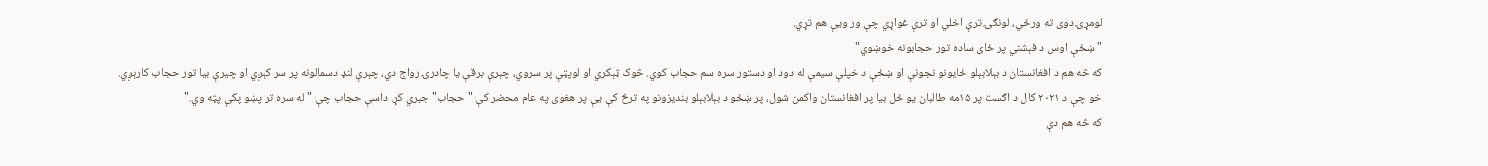لومړۍ دوی ته ورځي، لونګۍ ترې اخلي او ترې غواړي چې ور ویې هم تړي.
"ښځې اوس د فېشني پر ځای ساده تور حجابونه خوښوي"
که څه هم د افغانستان د بېلابېلو ځایونو نجونې او ښځې د خپلې سیمې له دود او دستور سره سم حجاب کوي. څوک ټېکري او لوپټې پر سروي، چېرې برقې یا چادرۍ رواج دي، چېرې لنډ دسمالونه پر سر کېږي او چیرې بیا تور حجاب کارېږي.
خو چې د ۲۰۲۱ کال د اګست پر ۱۵مه طالبان یو ځل بیا پر افغانستان واکمن شول، پر ښځو د بېلابېلو بندیزونو په ترڅ کې یې پر هغوی په عام محضر کې "حجاب" جبري کړ. داسې حجاب چې "له سره تر پښو پکې پټه وي."
که څه هم دې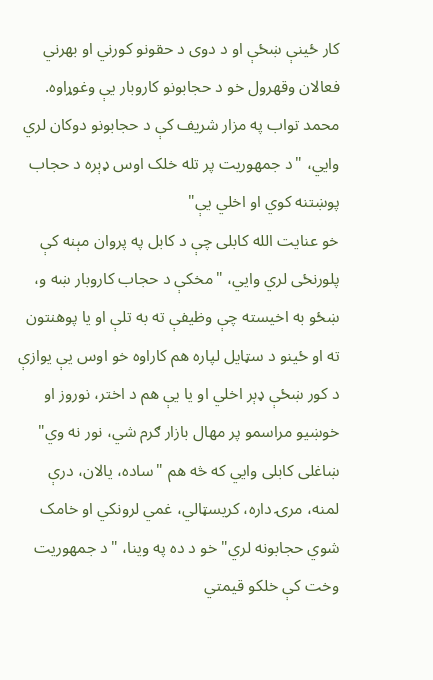کار ځينې ښځې او د دوی د حقونو کورني او بهرني فعالان وقهرول خو د حجابونو کاروبار یې وغوړاوه.
محمد تواب په مزار شریف کې د حجابونو دوکان لري وايي، "د جمهوریت پر تله خلک اوس ډېره د حجاب پوښتنه کوي او اخلي یې"
خو عنایت الله کابلی چې د کابل په پروان مېنه کې پلورنځی لري وايي، "مخکې د حجاب کاروبار ښه و، ښځو به اخیسته چې وظیفې ته به تلې او یا پوهنتون ته او ځینو د سټایل لپاره هم کاراوه خو اوس یې یوازې د کور ښځې ډېر اخلي او یا یې هم د اختر، نوروز او خوښيو مراسمو پر مهال بازار ګرم شي، نور نه وي"
ښاغلی کابلی وايي که څه هم "ساده، یالان، درې لمنه، مرۍ داره، کریسټالي، غمي لرونکي او خامک شوي حجابونه لري" خو د ده په وینا، "د جمهوریت وخت کې خلکو قیمتي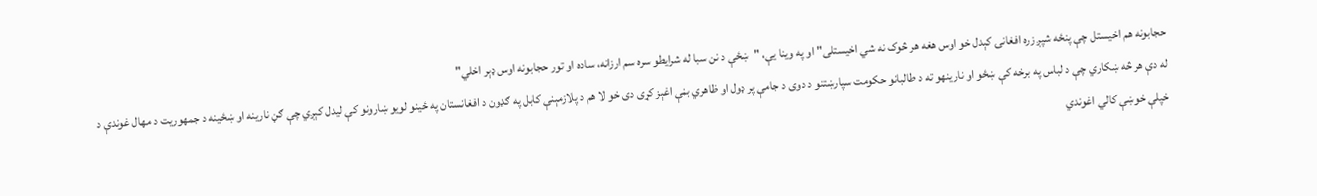حجابونه هم اخیستل چې پنځه شپږ زره افغانۍ کېدل خو اوس هغه هر څوک نه شي اخیستلی" او په وینا یې، "ښځې د نن سبا له شرايطو سره سم ارزانه، ساده او تور حجابونه اوس ډېر اخلي"
له دې هر څه ښکاري چې د لباس په برخه کې ښځو او نارینهو ته د طالبانو حکومت سپارښتنو د دوی د جامې پر ډول او ظاهري بڼې اغېز کړی دی خو لا هم د پلازمېنې کابل په ګډون د افغانستان په ځينو لویو ښارونو کې لیدل کېږي چې ګڼ نارینه او ښځينه د جمهوریت د مهال غوندې د خپلې خوښې کالي اغوندي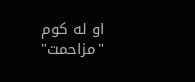او له کوم "مزاحمت"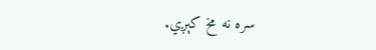سره نه مخ کېږي.